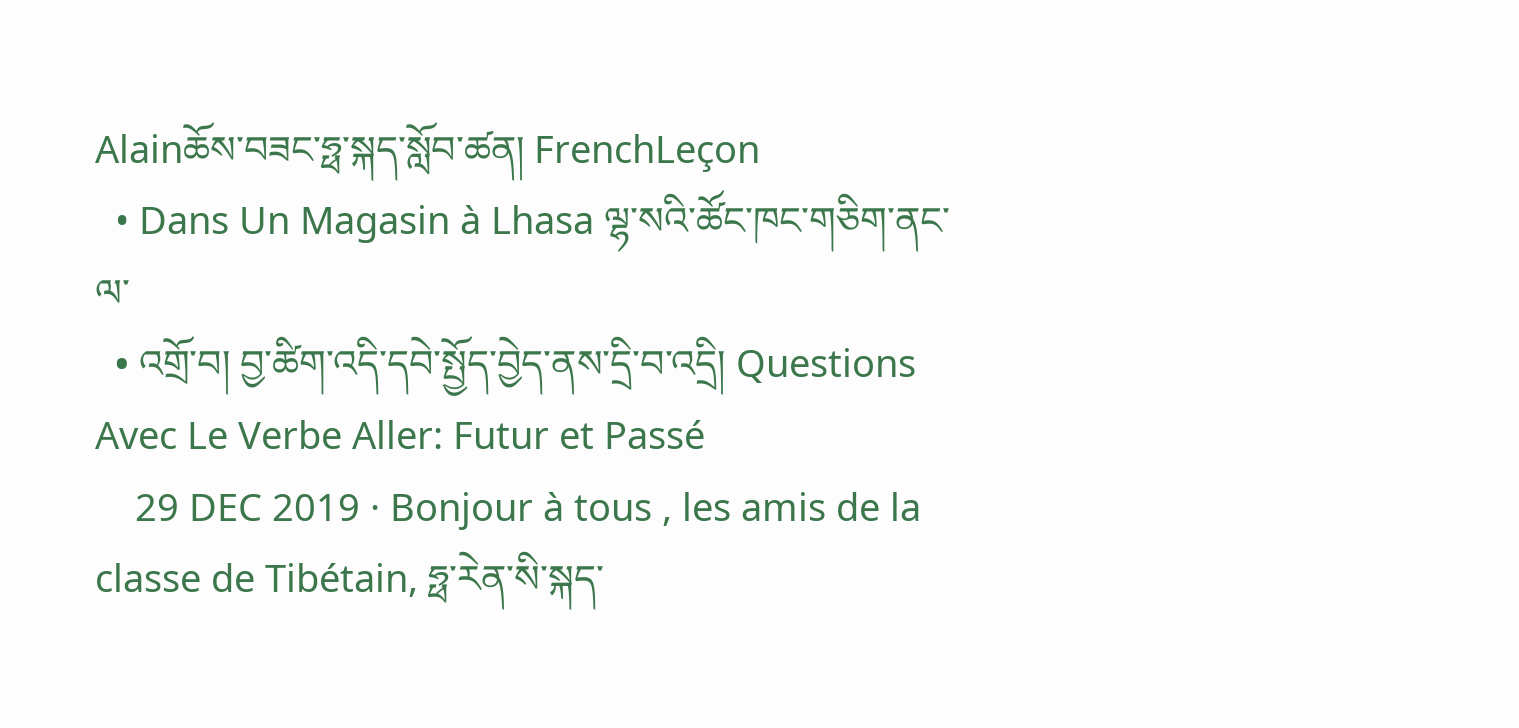Alainཆོས་བཟང་ཧྥ་སྐད་སློབ་ཚན། FrenchLeçon
  • Dans Un Magasin à Lhasa ལྷ་སའི་ཚོང་ཁང་གཅིག་ནང་ལ་
  • འགྲོ་བ། བྱ་ཚིག་འདི་དབེ་སྤྱོད་བྱེད་ནས་དྲི་བ་འདྲི། Questions Avec Le Verbe Aller: Futur et Passé
    29 DEC 2019 · Bonjour à tous , les amis de la classe de Tibétain, ཧྥ་རེན་སི་སྐད་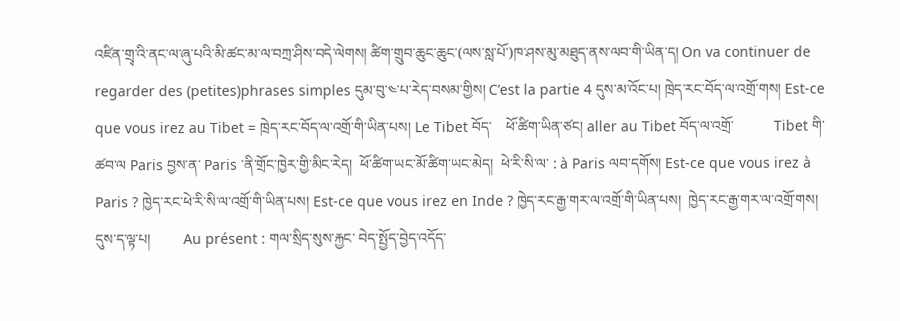འཛིན་གྲྭ་འི་ནང་ལ་ཞུ་པའི་མི་ཚང་མ་ལ་བཀྲ་ཤིས་བདེ་ལེགས། ཚིག་གྲུབ་ཆུང་ཆུང་(ལས་སླ་པོ་)ཁ་ཤས་མུ་མཐུད་ནས་ལབ་གི་ཡིན་ད། On va continuer de regarder des (petites)phrases simples དུམ་བུ་༤་པ་རེད་བསམ་གྱིས། C’est la partie 4 དུས་མ་འོང་པ། ཁྲེད་རང་བོད་ལ་འགྲོ་གས། Est-ce que vous irez au Tibet = ཁྲེད་རང་བོད་ལ་འགྲོ་གི་ཡིན་པས། Le Tibet བོད་    ཕོ་ཚིག་ཡིན་ཙང། aller au Tibet བོད་ལ་འགྲོ་           Tibet གི་ཚབ་ལ Paris བྱས་ན་ Paris ་ནི་གྲོང་ཁྱེར་གྱི་མིང་རེད།  ཕོ་ཚིག་ཡང་མོ་ཚིག་ཡང་མེད།  ཕེ་རི་སི་ལ་ : à Paris ལབ་དགོས། Est-ce que vous irez à Paris ? ཁྱེད་རང་ཕེ་རི་སི་ལ་འགྲོ་གི་ཡིན་པས། Est-ce que vous irez en Inde ? ཁྱེད་རང་རྒྱ་གར་ལ་འགྲོ་གི་ཡིན་པས།  ཁྱེད་རང་རྒྱ་གར་ལ་འགྲོ་གས། དུས་ད་ལྟ་པ།         Au présent : གལ་སྲིད་སུས་རྐྱང་ བེད་སྤྱོད་བྱེད་འདོད་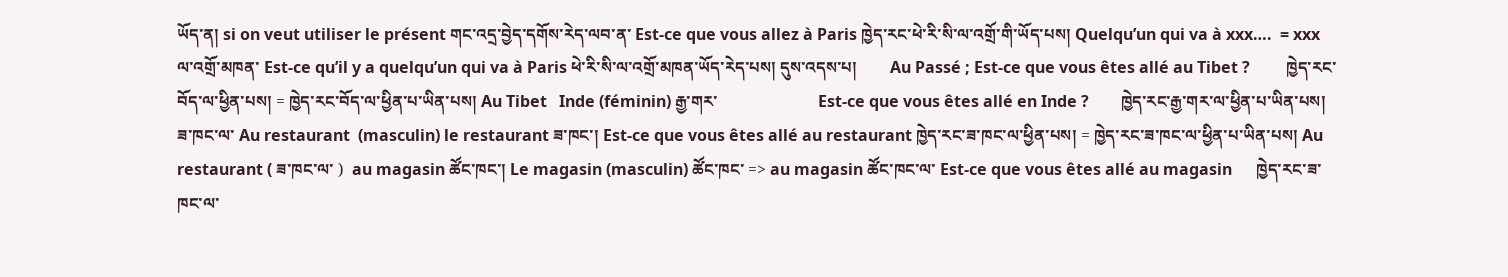ཡོད་ན། si on veut utiliser le présent གང་འདྲ་བྱེད་དགོས་རེད་ལབ་ན་ Est-ce que vous allez à Paris ཁྱེད་རང་ཕེ་རི་སི་ལ་འགྲོ་གི་ཡོད་པས། Quelqu’un qui va à xxx….  = xxx ལ་འགྲོ་མཁན་ Est-ce qu’il y a quelqu’un qui va à Paris ཕེ་རི་སི་ལ་འགྲོ་མཁན་ཡོད་རེད་པས། དུས་འདས་པ།        Au Passé ; Est-ce que vous êtes allé au Tibet ?         ཁྱེད་རང་བོད་ལ་ཕྱིན་པས། = ཁྱེད་རང་བོད་ལ་ཕྱིན་པ་ཡིན་པས། Au Tibet   Inde (féminin) རྒྱ་གར་                        Est-ce que vous êtes allé en Inde ?        ཁྱེད་རང་རྒྱ་གར་ལ་ཕྱིན་པ་ཡིན་པས། ཟ་ཁང་ལ་ Au restaurant  (masculin) le restaurant ཟ་ཁང་། Est-ce que vous êtes allé au restaurant ཁྱེད་རང་ཟ་ཁང་ལ་ཕྱིན་པས། = ཁྱེད་རང་ཟ་ཁང་ལ་ཕྱིན་པ་ཡིན་པས། Au restaurant ( ཟ་ཁང་ལ་ )  au magasin ཚོང་ཁང་། Le magasin (masculin) ཚོང་ཁང་ => au magasin ཚོང་ཁང་ལ་ Est-ce que vous êtes allé au magasin      ཁྱེད་རང་ཟ་ཁང་ལ་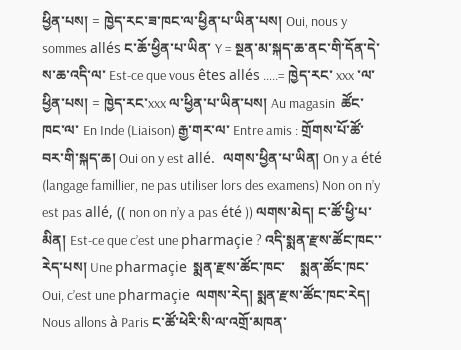ཕྱིན་པས། = ཁྱེད་རང་ཟ་ཁང་ལ་ཕྱིན་པ་ཡིན་པས། Oui, nous y sommes allés ང་ཆོ་ཕྱིན་པ་ཡིན་ Y = སྔན་མ་སྐད་ཆ་ནང་གི་དོན་དེ་ས་ཆ་འདི་ལ་ Est-ce que vous êtes allés …..= ཁྱེད་རང་ xxx ་ལ་ཕྱིན་པས། = ཁྱེད་རང་xxx ལ་ཕྱིན་པ་ཡིན་པས། Au magasin  ཚོང་ཁང་ལ་ En Inde (Liaison) རྒྱ་གར་ལ་ Entre amis : གྲོགས་པོ་ཚོ་བར་གི་སྐད་ཆ། Oui on y est allé.  ལགས་ཕྱིན་པ་ཡིན། On y a été (langage famillier, ne pas utiliser lors des examens) Non on n’y est pas allé, (( non on n’y a pas été )) ལགས་མེད། ང་ཚོ་ཕྱི་པ་མིན། Est-ce que c’est une pharmaçie ? འདི་སྨན་རྫས་ཚོང་ཁང་་རེད་པས། Une pharmaçie  སྨན་རྫས་ཚོང་ཁང་    སྨན་ཚོང་ཁང་ Oui, c’est une pharmaçie  ལགས་རེད། སྨན་རྫས་ཚོང་ཁང་རེད། Nous allons à Paris ང་ཚོ་ཕེརི་སི་ལ་འགྲོ་མཁན་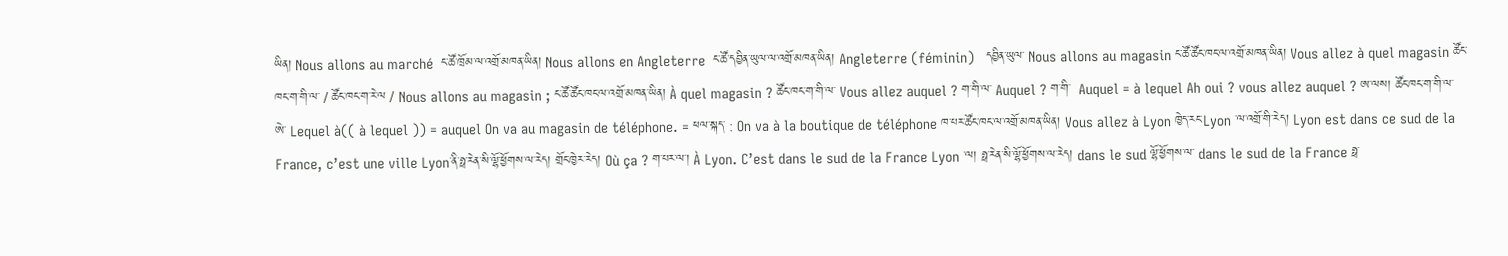ཡིན། Nous allons au marché  ང་ཚོ་ཁྲོམ་ལ་འགྲོ་མཁན་ཡིན། Nous allons en Angleterre  ང་ཚོ་དབྱིན་ཡུལ་ལ་འགྲོ་མཁན་ཡིན། Angleterre (féminin)   དབྱིན་ཡུལ་ Nous allons au magasin ང་ཚོ་ཚོང་ཁང་ལ་འགྲོ་མཁན་ཡིན། Vous allez à quel magasin ཚོང་ཁང་ག་གི་ལ་ / ཚོང་ཁང་ག་རེ་ལ / Nous allons au magasin ; ང་ཚོ་ཚོང་ཁང་ལ་འགྲོ་མཁན་ཡིན། À quel magasin ? ཚོང་ཁང་ག་གི་ལ་ Vous allez auquel ? ག་གི་ལ་ Auquel ? ག་གི་  Auquel = à lequel Ah oui ? vous allez auquel ? ཨ་ལས། ཚོང་ཁང་ག་གི་ལ་ཨེ་ Lequel à(( à lequel )) = auquel On va au magasin de téléphone. = ཕལ་སྐད་ : On va à la boutique de téléphone ཁ་པར་ཚོང་ཁང་ལ་འགྲོ་མཁན་ཡིན། Vous allez à Lyon ཁྱེད་རང་Lyon ་ལ་འགྲོ་གི་རེད། Lyon est dans ce sud de la France, c’est une ville Lyon་ནི་ཧྥ་རེན་སི་ལྷོ་ཕྱོགས་ལ་རེད། གྲོང་ཁྱེར་རེད། Où ça ? ག་པར་ལ་། À Lyon. C’est dans le sud de la France Lyon ་ལ། ཧྥ་རེན་སི་ལྷོ་ཕྱོགས་ལ་རེད། dans le sud ལྷོ་ཕྱོགས་ལ་ dans le sud de la France ཧྥ་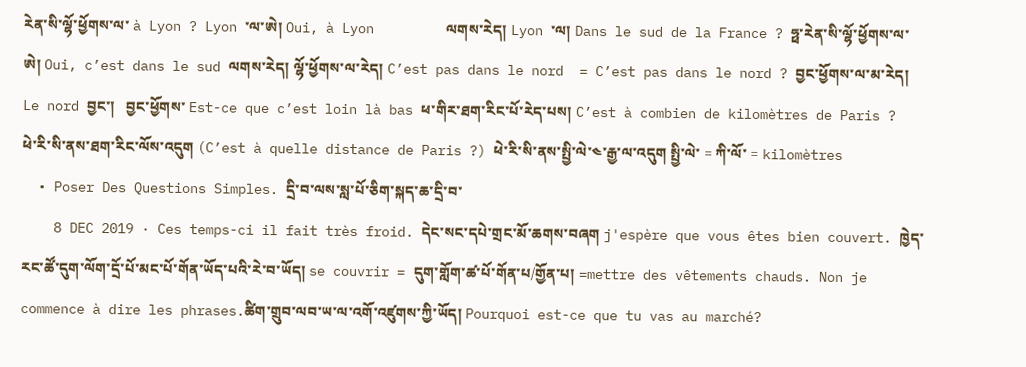རེན་སི་ལྷོ་ཕྱོགས་ལ་ à Lyon ? Lyon ་ལ་ཨེ། Oui, à Lyon         ལགས་རེད། Lyon ་ལ། Dans le sud de la France ? ཧྥ་རེན་སི་ལྷོ་ཕྱོགས་ལ་ཨེ། Oui, c’est dans le sud ལགས་རེད། ལྷོ་ཕྱོགས་ལ་རེད། C’est pas dans le nord  = C’est pas dans le nord ? བྱང་ཕྱོགས་ལ་མ་རེད། Le nord བྱང་།   བྱང་ཕྱོགས་ Est-ce que c’est loin là bas ཕ་གིར་ཐག་རིང་པོ་རེད་པས། C’est à combien de kilomètres de Paris ? ཕེ་རི་སི་ནས་ཐག་རིང་ལོས་འདུག (C’est à quelle distance de Paris ?) ཕེ་རི་སི་ནས་སྤྱི་ལེ་༤་རྒྱ་ལ་འདུག སྤྱི་ལེ་ = ཀི་ལོ་ = kilomètres
  • Poser Des Questions Simples. དྲི་བ་ལས་སླ་པོ་ཅིག་སྐད་ཆ་དྲི་བ་
    8 DEC 2019 · Ces temps-ci il fait très froid. དེང་སང་དཔེ་གྲང་མོ་ཆགས་བཞག j'espère que vous êtes bien couvert. ཁྱེད་རང་ཚོ་དུག་ལོག་དྲོ་པོ་མང་པོ་གོན་ཡོད་པའི་རེ་བ་ཡོད། se couvrir = དུག་གློག་ཚ་པོ་གོན་པ/གྱོན་པ། =mettre des vêtements chauds. Non je commence à dire les phrases.ཚིག་གྲུབ་ལབ་ཡ་ལ་འགོ་འཛུགས་ཀྱི་ཡོད། Pourquoi est-ce que tu vas au marché?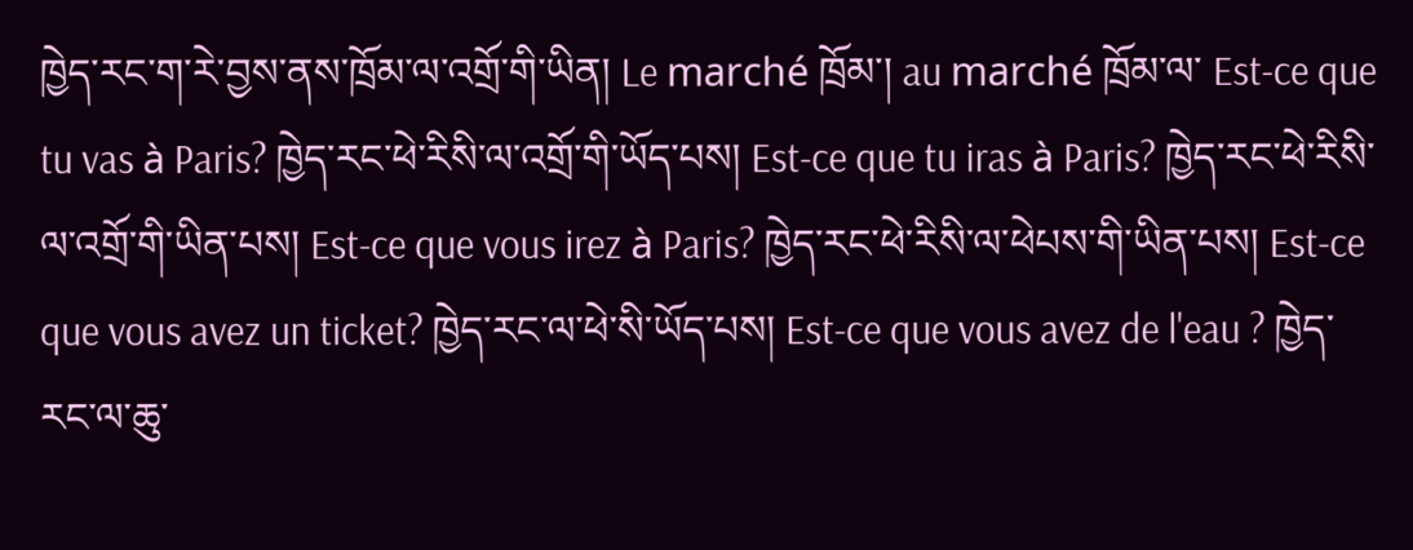ཁྱེད་རང་ག་རེ་བྱས་ནས་ཁྲོམ་ལ་འགྲོ་གི་ཡིན། Le marché ཁྲོམ་། au marché ཁྲོམ་ལ་ Est-ce que tu vas à Paris? ཁྱེད་རང་ཕེ་རིསི་ལ་འགྲོ་གི་ཡོད་པས། Est-ce que tu iras à Paris? ཁྱེད་རང་ཕེ་རིསི་ལ་འགྲོ་གི་ཡིན་པས། Est-ce que vous irez à Paris? ཁྱེད་རང་ཕེ་རིསི་ལ་ཕེཔས་གི་ཡིན་པས། Est-ce que vous avez un ticket? ཁྱེད་རང་ལ་ཕེ་སི་ཡོད་པས། Est-ce que vous avez de l'eau ? ཁྱེད་རང་ལ་ཆུ་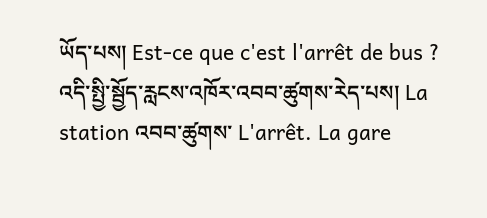ཡོད་པས། Est-ce que c'est l'arrêt de bus ? འདི་སྤྱི་སྦྱོད་རླངས་འཁོར་འབབ་ཚུགས་རེད་པས། La station འབབ་ཚུགས་ L'arrêt. La gare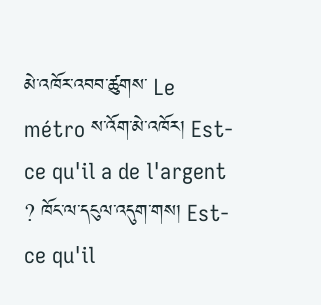མེ་འཁོར་འབབ་ཚུགས་ Le métro ས་འོག་མེ་འཁོར། Est-ce qu'il a de l'argent ? ཁོང་ལ་དངུལ་འདུག་གས། Est-ce qu'il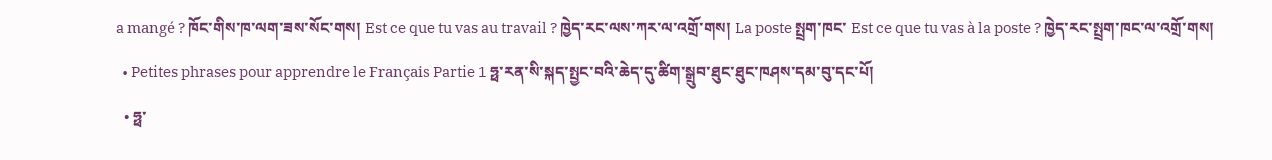a mangé ? ཁོང་གིས་ཁ་ལག་ཟས་སོང་གས། Est ce que tu vas au travail ? ཁྱེད་རང་ལས་ཀར་ལ་འགྲོ་གས། La poste སྤྲག་ཁང་ Est ce que tu vas à la poste ? ཁྱེད་རང་སྤྲག་ཁང་ལ་འགྲོ་གས།
  • Petites phrases pour apprendre le Français Partie 1 ཧྥ་རན་སི་སྐད་སྤྱང་བའི་ཆེད་དུ་ཚིག་སྒྲུབ་ཐུང་ཐུང་ཁཤས་དམ་བུ་དང་པོ།
  • ཧྥ་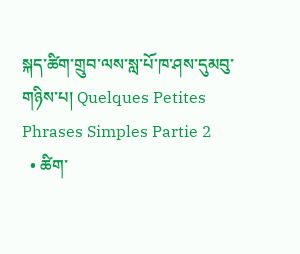སྐད་ཚིག་གྲུབ་ལས་སླ་པོ་ཁ་ཤས་དུམབུ་གཉིས་པ། Quelques Petites Phrases Simples Partie 2
  • ཚིག་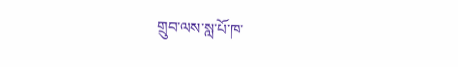གྲུབ་ལས་སླ་པོ་ཁ་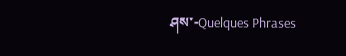ཤས་-Quelques Phrases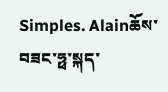Simples. Alainཆོས་བཟང་ཧྥ་སྐད་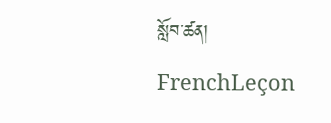སློབ་ཚན། FrenchLeçon